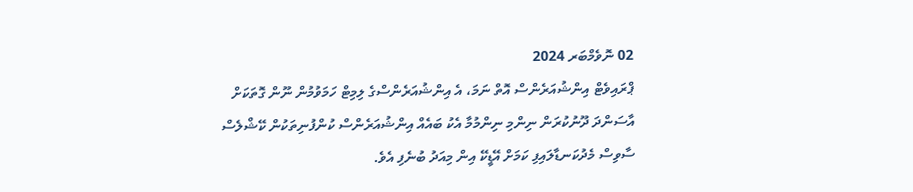02 ނޮވެމްބަރ 2024
ޕްރައިވެޓް އިންޝުއަރެންސް އޮތް ނަމަ، އެ އިންޝުއަރެންސްގެ ލިމިޓް ހަމަވުމުން ނޫން ގޮތަކަށް އާސަންދަ ދޫނުކުރަން ނިންމި ނިންމުމާ އެކު ބައެއް އިންޝުއަރެންސް ކުންފުނިތަކުން ކޭޝްލެސް ސާވިސް މެދުކަނޑާލައިފި ކަމަށް އޭޑީކޭ އިން މިއަދު ބުނެފި އެވެ.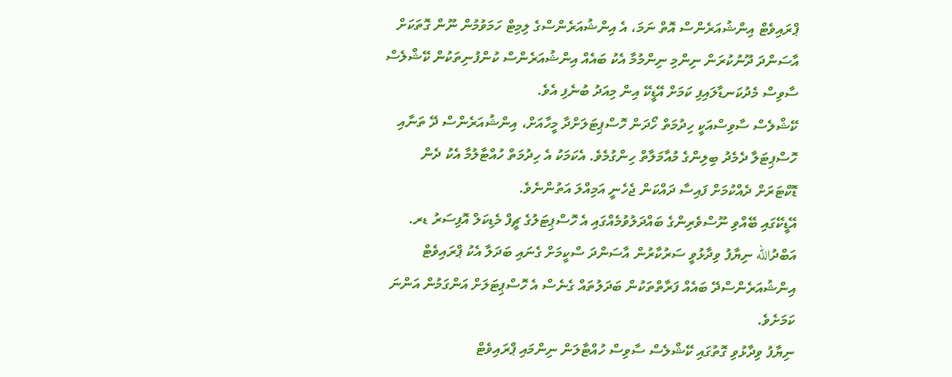ޕްރައިވެޓް އިންޝުއަރެންސް އޮތް ނަމަ، އެ އިންޝުއަރެންސްގެ ލިމިޓް ހަމަވުމުން ނޫން ގޮތަކަށް އާސަންދަ ދޫނުކުރަން ނިންމި ނިންމުމާ އެކު ބައެއް އިންޝުއަރެންސް ކުންފުނިތަކުން ކޭޝްލެސް ސާވިސް މެދުކަނޑާލައިފި ކަމަށް އޭޑީކޭ އިން މިއަދު ބުނެފި އެވެ.
ކޭޝްލެސް ސާވިސްއަކީ ހިދުމަތް ހޯދަން ހޮސްޕިޓަލަށްދާ މީހާއަށް، އިންޝުއަރެންސް ދޭ ތަނާއި ހޮސްޕިޓަލާ ދެމެދު ބިލިންގެ މުއާމަލާތް ހިންގުމެވެ. އެކަމަކު އެ ހިދުމަތް ހުއްޓާލުމާ އެކު ދެން ޑޮކްޓަރަށް ދެއްކުމަށް ފައިސާ ދައްކަން ޖެހެނީ އަމިއްލަ އަތުންނެވެ.
އޭޑީކޭގައި ބޭއްވި ނޫސްވެރިންގެ ބައްދަލުވުމެއްގައި އެ ހޮސްޕިޓަލުގެ ޗީފް މެޑިކަލް އޮފިސަރު ޑރ. އަބްދުالله ނިޔާފު ވިދާޅުވީ ސަރުކާރުން އާސަންދަ ސްކީމަށް ގެނައި ބަދަލާ އެކު ޕްރައިވެޓް އިންޝުއަރެންސްދޭ ބައެއް ފަރާތްތަކުން ބަދަލުތައް ގެނެސް އެ ހޮސްޕިޓަލަށް އަންގަމުން އަންނަ ކަމަށެވެ.
ނިޔާފު ވިދާޅުވި ގޮތުގައި ކޭޝްލެސް ސާވިސް ހުއްޓާލަން ނިންމައި ޕްރައިވެޓް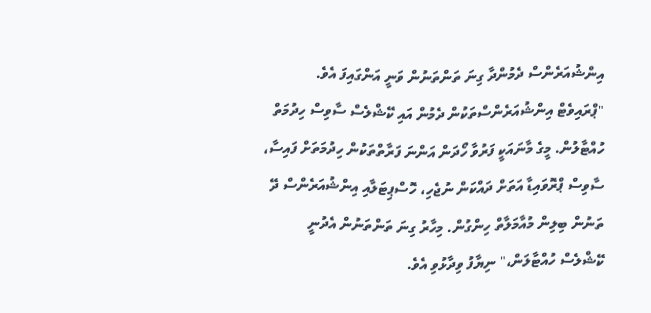އިންޝުއަރެންސް ދެމުންދާ ގިނަ ތަންތަނުން ވަނީ އަންގައިފަ އެވެ.
"ޕްރައިވެޓް އިންޝުއަރެންސްތަކުން ދެމުން އައި ކޭޝްލެސް ސާވިސް ހިދުމަތް ހުއްޓާލުން. މީގެ މާނައަކީ ފަރުވާ ހޯދަން އަންނަ ފަރާތްތަކުން ހިދުމަތަށް ފައިސާ، ސާވިސް ޕްރޮވައިޑާ އަތަށް ދައްކަން ނުޖެހި، ހޮސްޕިޓަލާއި އިންޝުއަރެންސް ދޭ ތަނުން ބިލިން މުއާމަލާތް ހިންގުން. މިހާރު ގިނަ ތަންތަނުން އެދުނީ ކޭޝްލެސް ހުއްޓާލަން،" ނިޔާފު ވިދާޅުވި އެވެ.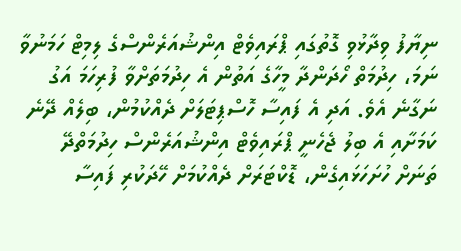ނިޔާފު ވިދާޅުވި ގޮތުގައި ޕްރައިވެޓް އިންޝުއަރެންސްގެ ލިމިޓް ހަމަނުވާ ނަމަ، ހިދުމަތް ހޯދަންދާ މީހާގެ އަތުން އެ ހިދުމަތަށްވާ ފުރިހަމަ އަގު ނަގާނެ އެވެ. އަދި އެ ފައިސާ ހޮސްޕިޓަލަށް ދެއްކުމުން، ބިލެއް ދޭނެ ކަމަށާއި އެ ބިލު ޖެހެނީ ޕްރައިވެޓް އިންޝުއަރެންސް ހިދުމަތްދޭ ތަނަށް ހުށަހަޅައިގެން، ޑޮކްޓަރަށް ދެއްކުމަށް ހޭދަކުރި ފައިސާ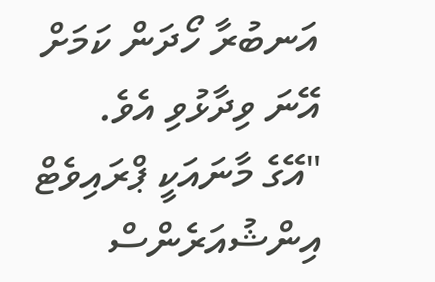އަނބުރާ ހޯދަން ކަމަށް އޭނަ ވިދާޅުވި އެވެ.
"އޭގެ މާނައަކީ ޕްރައިވެޓް އިންޝުއަރެންސް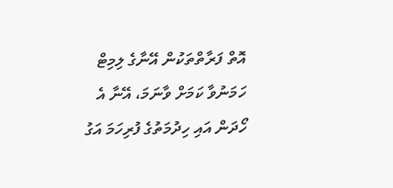އޮތް ފަރާތްތަކުން އޭނާގެ ލިމިޓް ހަމަނުވާ ކަމަށް ވާނަމަ، އޭނާ އެ ހޯދަން އައި ހިދުމަތުގެ ފުރިހަމަ އަގު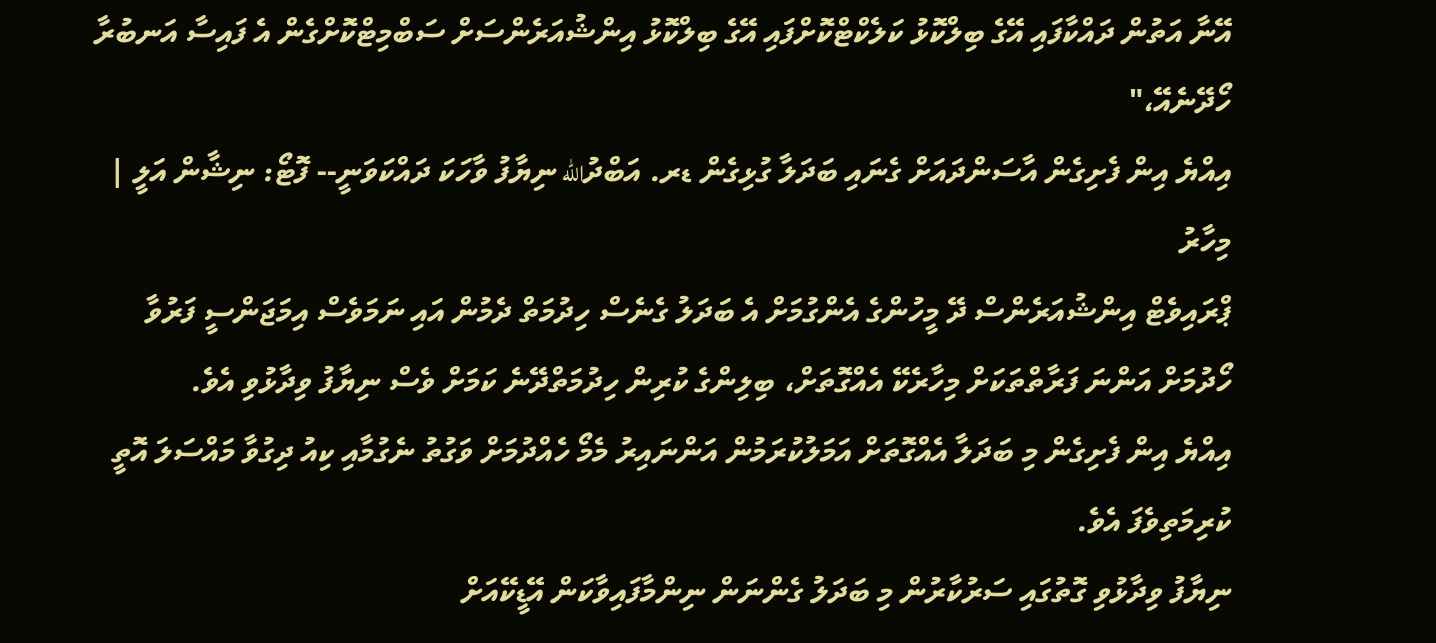އޭނާ އަތުން ދައްކާފައި އޭގެ ބިލްކޮޅު ކަލެކްޓްކޮށްފައި އޭގެ ބިލްކޮޅު އިންޝުއަރެންސަށް ސަބްމިޓްކޮށްގެން އެ ފައިސާ އަނބުރާ ހޯދޭނެއޭ،"
އިއްޔެ އިން ފެށިގެން އާސަންދައަށް ގެނައި ބަދަލާ ގުޅިގެން ޑރ. އަބްދުالله ނިޔާފު ވާހަކަ ދައްކަވަނީ-- ފޮޓޯ: ނިޝާން އަލީ | މިހާރު
ޕްރައިވެޓް އިންޝުއަރެންސް ދޭ މީހުންގެ އެންގުމަށް އެ ބަދަލު ގެނެސް ހިދުމަތް ދެމުން އައި ނަމަވެސް އިމަޖަންސީ ފަރުވާ ހޯދުމަށް އަންނަ ފަރާތްތަކަށް މިހާރެކޭ އެއްގޮތަށް، ބިލިންގެ ކުރިން ހިދުމަތްދޭނެ ކަމަށް ވެސް ނިޔާފު ވިދާޅުވި އެވެ.
އިއްޔެ އިން ފެށިގެން މި ބަދަލާ އެއްގޮތަށް އަމަލުކުރަމުން އަންނައިރު މެމޯ ހެއްދުމަށް ވަގުތު ނެގުމާއި ކިއު ދިގުވާ މައްސަލަ އޮތީ ކުރިމަތިވެފަ އެވެ.
ނިޔާފު ވިދާޅުވި ގޮތުގައި ސަރުކާރުން މި ބަދަލު ގެންނަން ނިންމާފައިވާކަން އޭޑީކޭއަށް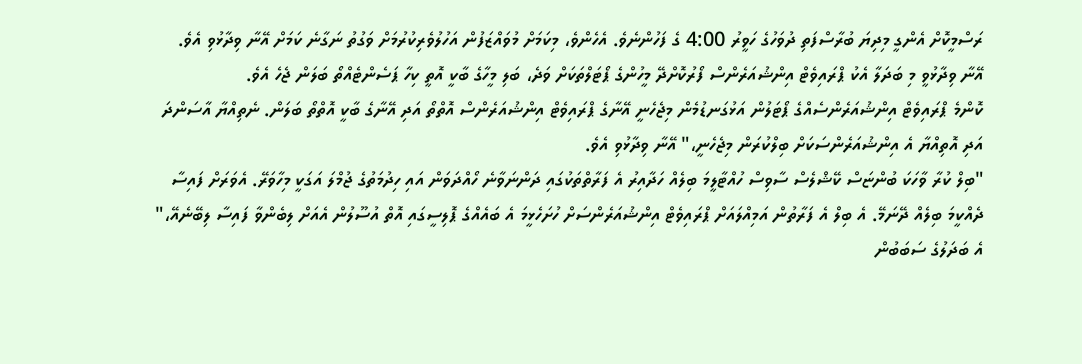ރަސްމީކޮށް އެންގީ މިދިޔަ ބުރާސްފަތި ދުވަހުގެ ހަވީރު 4:00 ގެ ފަހުންނެވެ. އެހެންވެ، މިކަމަށް މުވައްޒަފުން އަހުލުވެރިކުރުމަށް ވަގުތު ނަގާނެ ކަމަށް އޭނާ ވިދާޅުވި އެވެ.
އޭނާ ވިދާޅުވީ މި ބަދަލާ އެކު ޕްރައިވެޓް އިންޝުއަރެންސް ފޯރުކޮށްދޭ މީހުންގެ ޕޯޓަލްތަކަށް ވަދެ، ބަލި މީހާގެ ބާކީ އޮތީ ކިހާ ޕަސެންޓެއްތޯ ބަލަން ޖެހެ އެވެ.
ކޮންމެ ޕްރައިވެޓް އިންޝުއަރެންސެއްގެ ޕޯޓަލުން އަޅުގަނޑުމެން މިޖެހެނީ އޭނާގެ ޕްރައިވެޓް އިންޝުއަރެންސް އޮތްތޯ އަދި އޭނާގެ ބާކީ އޮތްތޯ ބަލަން. ނެތިއްޔާ އާސަންދަ އަދި އޮތިއްޔާ އެ އިންޝުއަރެންސަކަށް ބިލްކުރަން މިޖެހެނީ،" އޭނާ ވިދާޅުވި އެވެ.
"ބިލް ކުރާ ވާހަކަ ބުންޏަސް ކޭޝްލެސް ސާވިސް ހުއްޓާލީމަ ބިލެއް ހަދާއިރު އެ ފަރާތްތަކުގައި ދަންނަވާނެ ހޯއްދަވަން އައި ހިދުމަތުގެ ޖުމްލަ އަގަކީ މިހާވަރޭ. އެވަރަށް ފައިސާ ދެއްކީމަ ބިލެއް ދޭނަމޭ. އެ ބިލް އެ ފަރާތުން އަމިއްލައަށް ޕްރައިވެޓް އިންޝުއަރެންސަށް ހުށަހެޅީމަ އެ ބައެއްގެ ޕޮލިސީގައި އޮތް އުސޫލުން އެއަށް ލިބެންވާ ފައިސާ ލިބޭނެއޭ،"
އެ ބަދަލުގެ ސަބަބުން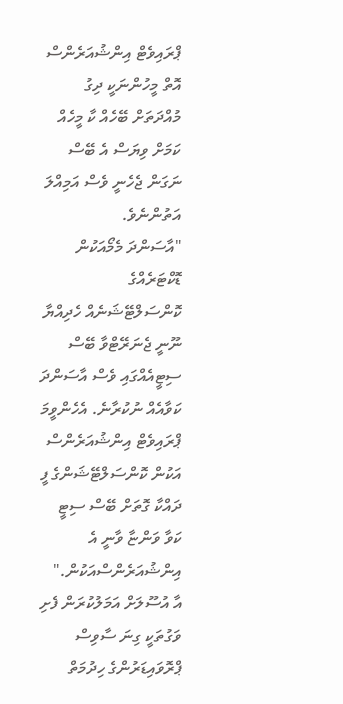ޕްރައިވެޓް އިންޝުއަރެންސް އޮތް މީހުންނަކީ ދިގު މުއްދަތަށް ބޭހެއް ކާ މީހެއް ކަމަށް ވިޔަސް އެ ބޭސް ނަގަން ޖެހެނީ ވެސް އަމިއްލަ އަތުންނެވެ.
"އާސަންދަ މެމޯއަކުން ޑޮކްޓަރެއްގެ ކޮންސަލްޓޭޝަނެއް ހެދިއްޔާ ނޫނީ ޖެނަރޭޓްވާ ބޭސް ސިޓީއެއްގައި ވެސް އާސަންދަ ކަވާއެއް ނުކުރާނެ. އެހެންވީމަ ޕްރައިވެޓް އިންޝުއަރެންސް އަކުން ކޮންސަލްޓޭޝަންގެ ފީ ދައްކާ ގޮތަށް ބޭސް ސިޓީ ކަވާ ވަންޏާ ވާނީ އެ އިންޝުއަރެންސްއަކުން."
އާ އުސޫލަށް އަމަލުކުރަން ފެށި ވަގުތަކީ ގިނަ ސާވިސް ޕްރޮވައިޑަރުންގެ ހިދުމަތް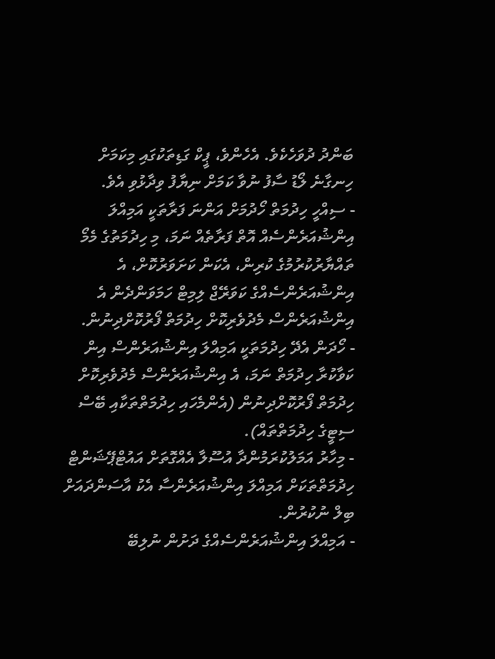ބަންދު ދުވަހެކެވެ. އެހެންވެ، ޕީކް ގަޑިތަކުގައި މިކަމަށް ހިނގާނެ ލޯޑު ސާފު ނުވާ ކަމަށް ނިޔާފު ވިދާޅުވި އެވެ.
- ސިއްހީ ހިދުމަތް ހޯދުމަށް އަންނަ ފަރާތަކީ އަމިއްލަ އިންޝުއަރެންސެއް އޮތް ފަރާތެއް ނަމަ، މި ހިދުމަތުގެ މެމޯ ތައްޔާރުކުރުމުގެ ކުރިން، އެކަން ކަށަވަރުކޮށް، އެ އިންޝުއަރެންސެއްގެ ކަވަރޭޖް ލިމިޓް ހަމަވަންދެން އެ އިންޝުއަރެންސް މެދުވެރިކޮށް ހިދުމަތް ފޯރުކޮށްދިނުން.
- ހޯދަން އެދޭ ހިދުމަތަކީ އަމިއްލަ އިންޝުއަރެންސް އިން ކަވާކުރާ ހިދުމަތް ނަމަ، އެ އިންޝުއަރެންސް މެދުވެރިކޮށް ހިދުމަތް ފޯރުކޮށްދިނުން (އެންމެހައި ހިދުމަތްތަކާއި ބޭސް ސިޓީގެ ހިދުމަތްތައް).
- މިހާރު އަމަލުކުރަމުންދާ އުސޫލާ އެއްގޮތަށް އައުޓްޕޭޝަންޓް ހިދުމަތްތަކަށް އަމިއްލަ އިންޝުއަރެންސާ އެކު އާސަންދައަށް ބިލް ނުކުރުން.
- އަމިއްލަ އިންޝުއަރެންސެއްގެ ދަށުން ނުލިބޭ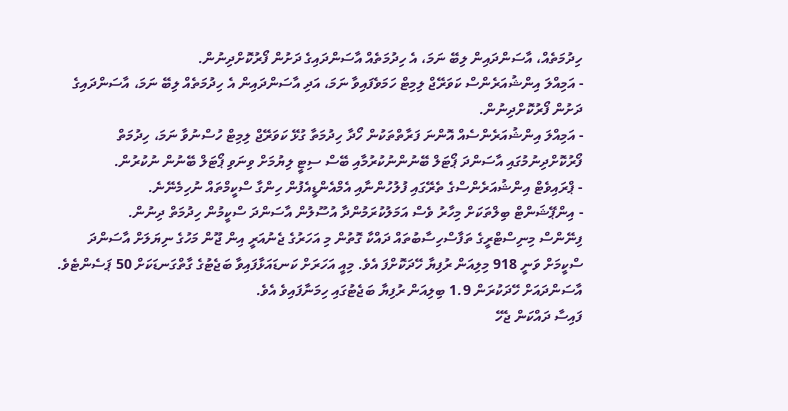ހިދުމަތެއް، އާސަންދައިން ލިބޭ ނަމަ، އެ ހިދުމަތެއް އާސަންދައިގެ ދަށުން ފޯރުކޮށްދިނުން.
- އަމިއްލަ އިންޝުއަރެންސް ކަވަރޭޖް ލިމިޓް ހަމަވެފައިވާ ނަމަ، އަދި އާސަންދައިން އެ ހިދުމަތެއް ލިބޭ ނަމަ، އާސަންދައިގެ ދަށުން ފޯރުކޮށްދިނުން.
- އަމިއްލަ އިންޝުއަރެންސެއް އޮންނަ ފަރާތްތަކުން ހޯދާ ހިދުމަތާ ގުޅޭ ކަވަރޭޖް ލިމިޓް ހުސްނުވާ ނަމަ، ހިދުމަތް ފޯރުކޮށްދިނުމުގައި އާސަންދަ ޕޯޓަލް ބޭނުންނުކުރުމާއި ބޭސް ސިޓީ ލިޔުމަށް ވިނަވި ޕޯޓަލް ބޭނުން ނުކުރުން.
- ޕްރައިވެޓް އިންޝުއަރެންސްގެ ތެރޭގައި ފުލުހުންނާއި އެމްއެންޑީއެފުން ހިންގާ ސްކީމްތައް ނުހިމެނޭނެ.
- އިންޕޭޝަންޓް ބިލްތަކަށް މިހާރު ވެސް އަމަލުކުރަމުންދާ އުސޫލުން އާސަންދަ ސްކީމުން ހިދުމަތް ދިނުން.
ފިނޭންސް މިނިސްޓްރީގެ ތަފާސްހިސާބުތައް ދައްކާ ގޮތުން މި އަހަރުގެ ޖެނުއަރީ އިން ޖޫން މަހުގެ ނިޔަލަށް އާސަންދަ ސްކީމަށް ވަނީ 918 މިލިއަން ރުފިޔާ ހޭދަކޮށްފަ އެވެ. މިއީ އަހަރަށް ކަނޑައަޅާފައިވާ ބަޖެޓުގެ ގާތްގަނޑަކަށް 50 ޕަސެންޓެވެ. އާސަންދައަށް ހޭދަކުރަން 1.9 ބިލިއަން ރުފިޔާ ބަޖެޓުގައި ހިމަނާފައިވެ އެވެ.
ފައިސާ ދައްކަން ޖެހޭ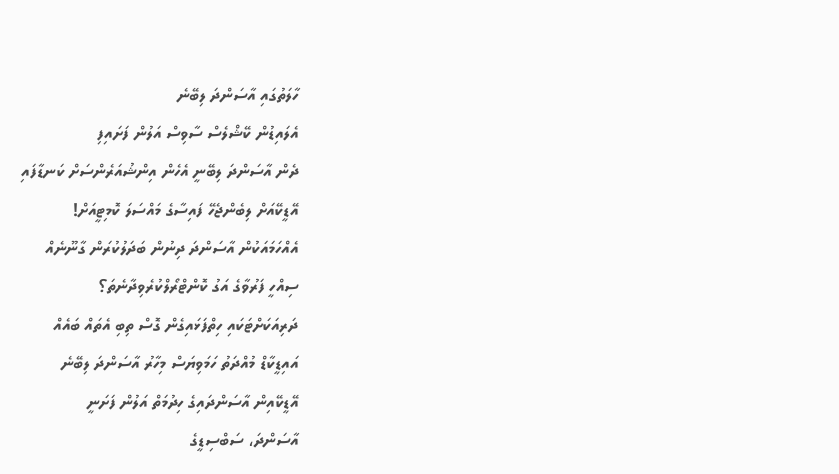ހާލަތުގައި އާސަންދަ ލިބޭނެ
އެލައިޑުން ކޭޝްލެސް ސާވިސް އަލުން ފަށައިފި
ދެން އާސަންދަ ލިބޭނީ އެހެން އިންޝުއަރެންސަށް ކަނޑާފައި
އޭޑީކޭއަށް ލިބެންޖެހޭ ފައިސާގެ މައްސަލަ ކޮމިޓީއަށް!
އެއްހަމައަކުން އާސަންދަ ދިނުން ބަދަލުކުރަން ގާނޫނެއް
ސިއްހީ ފަރުވާގެ އަގު ކޮންޓްރޯލްކުރެވިދާނެތަ؟
ދަރިއަކަށްޓަކައި ހިތްފަޅައިގެން ގޮސް ތިބި އެތައް ބައެއް
އައިޑީކާޑް މުއްދަތު ހަމަވިޔަސް މިހާރު އާސަންދަ ލިބޭނެ
އޭޑީކޭއިން އާސަންދައިގެ ހިދުމަތް އަލުން ފަށަނީ
އާސަންދަ، ސަބްސިޑީގެ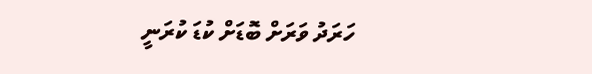ހަރަދު ވަރަށް ބޮޑަށް ކުޑަ ކުރަނީ